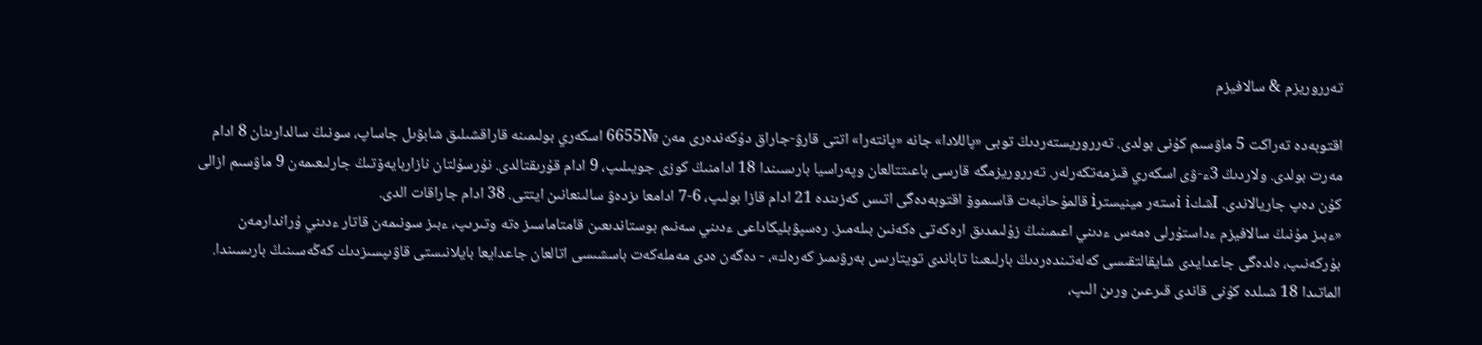تەرروريزم & سالافيزم

اقتوبەدە تەراكت 5 ماۋسىم كۇنى بولدى. تەرروريستەردىڭ توبى «پاللادا» جانە «پانتەرا» اتتى قارۋ-جاراق دۇكەندەرى مەن №6655 اسكەري بولىمىنە قاراقشىلىق شابۋىل جاساپ، سونىڭ سالدارىنان 8 ادام مەرت بولدى. ولاردىڭ 3ء-ۋى اسكەري قىزمەتكەرلەر. تەرروريزمگە قارسى باعىتتالعان وپەراسيا بارىسىندا 18 ادامنىڭ كوزى جويىلىپ، 9 ادام قۇرىقتالدى. نۇرسۇلتان نازاربايەۆتىڭ جارلىعىمەن 9 ماۋسىم ازالى كۇن دەپ جاريالاندى. Iشكi iستەر مينيسترi قالمۇحانبەت قاسىموۆ اقتوبەدەگى اتىس كەزىندە 21 ادام قازا بولىپ، 6-7 ادامعا ىزدەۋ سالىنعانىن ايتتى. 38 ادام جاراقات الدى.
«ءبىز مۇنىڭ سالافيزم ءداستۇرلى ەمەس ءدىني اعىمىنىڭ زۇلىمدىق ارەكەتى ەكەنىن بىلەمىز. رەسپۋبليكاداعى ءدىني سەنىم بوستاندىعىن قامتاماسىز ەتە وتىرىپ، ءبىز سونىمەن قاتار ءدىني ۇراندارمەن بۇركەنىپ، ەلدەگى جاعدايدى شايقالتقىسى كەلەتىندەردىڭ بارلىعىنا تاباندى تويتارىس بەرۋىمىز كەرەك»، - دەگەن ەدى مەملەكەت باسشىسى اتالعان جاعدايعا بايلانىستى قاۋىپسىزدىك كەڭەسىنىڭ بارىسىندا.
الماتىدا 18 شىلدە كۇنى قاندى قىرعىن ورىن الىپ،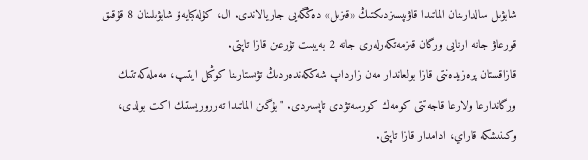شابۋىل سالدارىنان الماتىدا قاۋىپسىزدىكتىڭ «قىزىل» دەڭگەيى جاريالاندى. ال، كۇلەكبايەۆ شابۋىلىنان 8 قۇقىق قورعاۋ جانە ارنايى ورگان قىزمەتكەرلەرى جانە 2 بەيبىت تۇرعىن قازا تاپتى.
قازاقستان پرەزيدەنتى قازا بولعاندار مەن زارداپ شەككەندەردىڭ تۋىستارىنا كوڭىل ايتىپ، مەملەكەتتىك ورگاندارعا ولارعا قاجەتتى كومەك كورسەتۋدى تاپسىردى. "بۇگىن الماتىدا تەرروريستىك اكت بولدى، وكىنىشكە قاراي، ادامدار قازا تاپتى.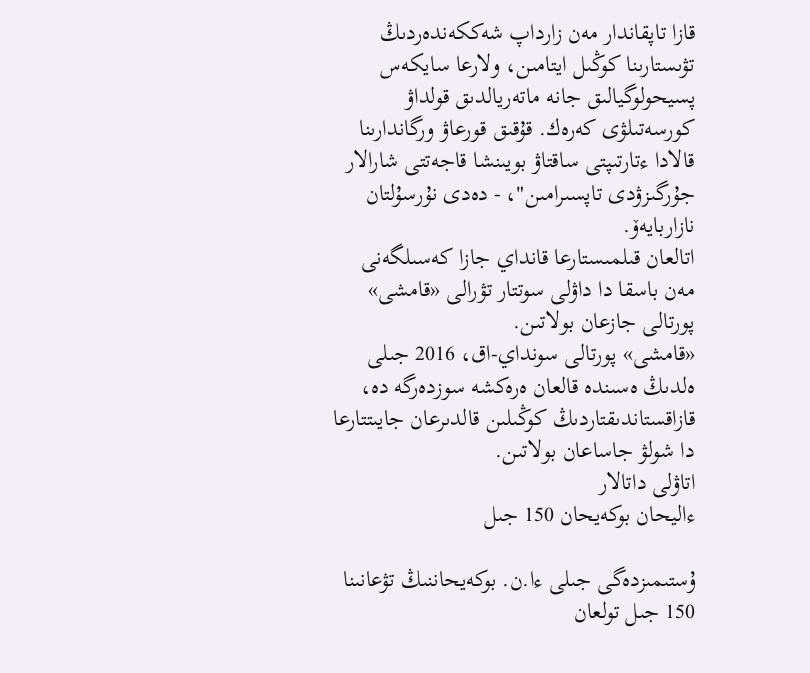قازا تاپقاندار مەن زارداپ شەككەندەردىڭ تۋىستارىنا كوڭىل ايتامىن، ولارعا سايكەس پسيحولوگيالىق جانە ماتەريالدىق قولداۋ كورسەتىلۋى كەرەك. قۇقىق قورعاۋ ورگاندارىنا قالادا ءتارتىپتى ساقتاۋ بويىنشا قاجەتتى شارالار جۇرگىزۋدى تاپسىرامىن"، - دەدى نۇرسۇلتان نازاربايەۆ.
اتالعان قىلمىستارعا قانداي جازا كەسىلگەنى مەن باسقا دا داۋلى سوتتار تۋرالى «قامشى» پورتالى جازعان بولاتىن.
«قامشى» پورتالى سونداي-اق، 2016 جىلى ەلدىڭ ەسىندە قالعان ەرەكشە سوزدەرگە دە، قازاقستاندىقتاردىڭ كوڭىلىن قالدىرعان جايىتتارعا دا شولۋ جاساعان بولاتىن.
اتاۋلى داتالار
ءاليحان بوكەيحان 150 جىل

ۇستىمىزدەگى جىلى ءا.ن. بوكەيحاننىڭ تۋعانىنا 150 جىل تولعان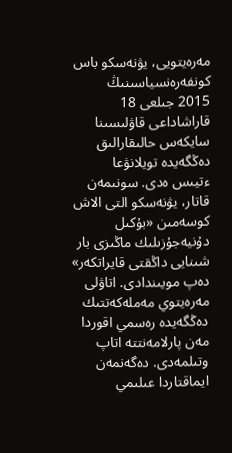مەرەيتويى، يۋنەسكو باس كونفەرەنسياسىنىڭ 2015 جىلعى 18 قاراشاداعى قاۋلىسىنا سايكەس حالىقارالىق دەڭگەيدە تويلانۋعا ءتيىس ەدى. سونىمەن قاتار، يۋنەسكو التى الاش كوسەمىن «بۇكىل دۇنيەجۇزىلىك ماڭىزى بار شىنايى داڭقتى قايراتكەر» دەپ مويىندادى. اتاۋلى مەرەيتوي مەملەكەتتىك دەڭگەيدە رەسمي اقوردا مەن پارلامەنتتە اتاپ وتىلمەدى. دەگەنمەن ايماقتاردا عىلىمي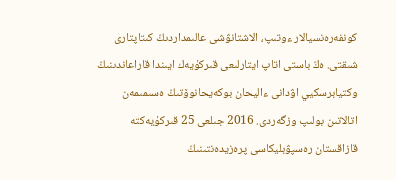كونفەرەنسيالار ءوتىپ، الاشتانۋشى عالىمداردىڭ كىتاپتارى شىقتى. ەڭ باستى اتاپ ايتارلىعى قىركۇيەك ايىندا قاراعاندىنىڭ وكتيابرسكيي اۋدانى ءاليحان بوكەيحانوۆتىڭ ەسىمىمەن اتالاتىن بولىپ وزگەردى. 2016 جىلعى 25 قىركۇيەكتە قازاقستان رەسپۋبليكاسى پرەزيدەنتىنىڭ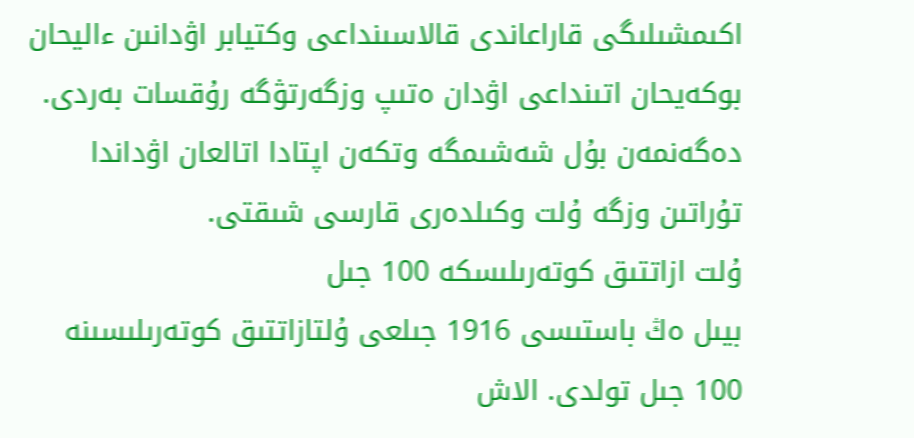اكىمشىلىگى قاراعاندى قالاسىنداعى وكتيابر اۋدانىن ءاليحان بوكەيحان اتىنداعى اۋدان ەتىپ وزگەرتۋگە رۇقسات بەردى. دەگەنمەن بۇل شەشىمگە وتكەن اپتادا اتالعان اۋداندا تۇراتىن وزگە ۇلت وكىلدەرى قارسى شىقتى.
ۇلت ازاتتىق كوتەرىلىسكە 100 جىل
بيىل ەڭ باستىسى 1916 جىلعى ۇلتازاتتىق كوتەرىلىسىنە 100 جىل تولدى. الاش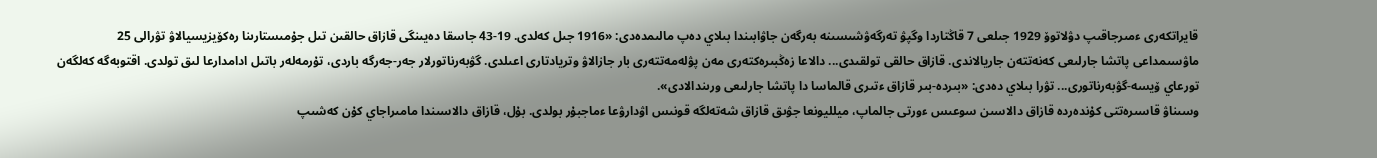قايراتكەرى ءمىرجاقىپ دۋلاتوۆ 1929 جىلعى 7 قاڭتاردا وگپۋ تەرگەۋشىسىنە بەرگەن جاۋابىندا بىلاي دەپ مالىمدەدى: «1916 جىل كەلدى. 19-43 جاسقا دەيىنگى قازاق حالقىن تىل جۇمىستارىنا رەكۆيزيسيالاۋ تۋرالى 25 ماۋسىمداعى پاتشا جارلىعى كەنەتتەن جاريالاندى. قازاق حالقى تولقىدى... دالاعا زەڭبىرەكتەرى مەن پۋلەمەتتەرى بار جازالاۋ وتريادتارى اعىلدى. گۋبەرناتورلار جەر-جەرگە باردى، تۇرمەلەر باتىل ادامدارعا لىق تولدى. اقتوبەگە كەلگەن تورعاي ۆيسە-گۋبەرناتورى... تۋرا بىلاي دەدى: «بىردە-بىر قازاق ءتىرى قالماسا دا پاتشا جارلىعى ورىندالادى».
وسىناۋ قاسىرەتتى كۇندەردە قازاق دالاسىن سوعىس ءورتى جالماپ، ميلليونعا جۋىق قازاق شەتەلگە قونىس اۋدارۋعا ءماجبۇر بولدى. بۇل، قازاق دالاسىندا مامىراجاي كۇن كەشىپ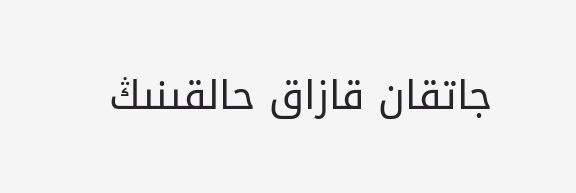جاتقان قازاق حالقىنىڭ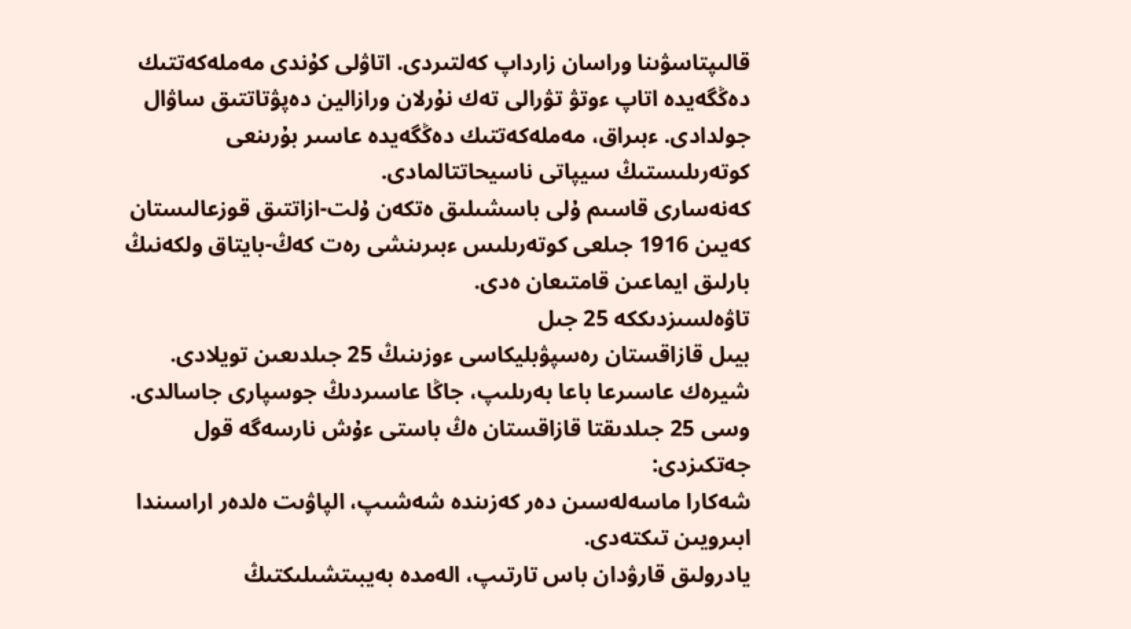قالىپتاسۋىنا وراسان زارداپ كەلتىردى. اتاۋلى كۇندى مەملەكەتتىك دەڭگەيدە اتاپ ءوتۋ تۋرالى تەك نۇرلان ورازالين دەپۋتاتتىق ساۋال جولدادى. ءبىراق، مەملەكەتتىك دەڭگەيدە عاسىر بۇرىنعى كوتەرىلىستىڭ سيپاتى ناسيحاتتالمادى.
كەنەسارى قاسىم ۇلى باسشىلىق ەتكەن ۇلت-ازاتتىق قوزعالىستان كەيىن 1916 جىلعى كوتەرىلىس ءبىرىنشى رەت كەڭ-بايتاق ولكەنىڭ بارلىق ايماعىن قامتىعان ەدى.
تاۋەلسىزدىككە 25 جىل
بيىل قازاقستان رەسپۋبليكاسى ءوزىنىڭ 25 جىلدىعىن تويلادى. شيرەك عاسىرعا باعا بەرىلىپ، جاڭا عاسىردىڭ جوسپارى جاسالدى. وسى 25 جىلدىقتا قازاقستان ەڭ باستى ءۇش نارسەگە قول جەتكىزدى:
شەكارا ماسەلەسىن دەر كەزىندە شەشىپ، الپاۋىت ەلدەر اراسىندا ابىرويىن تىكتەدى.
يادرولىق قارۋدان باس تارتىپ، الەمدە بەيبىتشىلىكتىڭ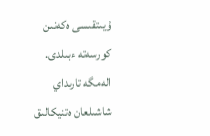ۇيىتقىسى ەكەنىن كورسەتە ءبىلدى.
الەمگە تارىداي شاشىلعان ەتنيكالىق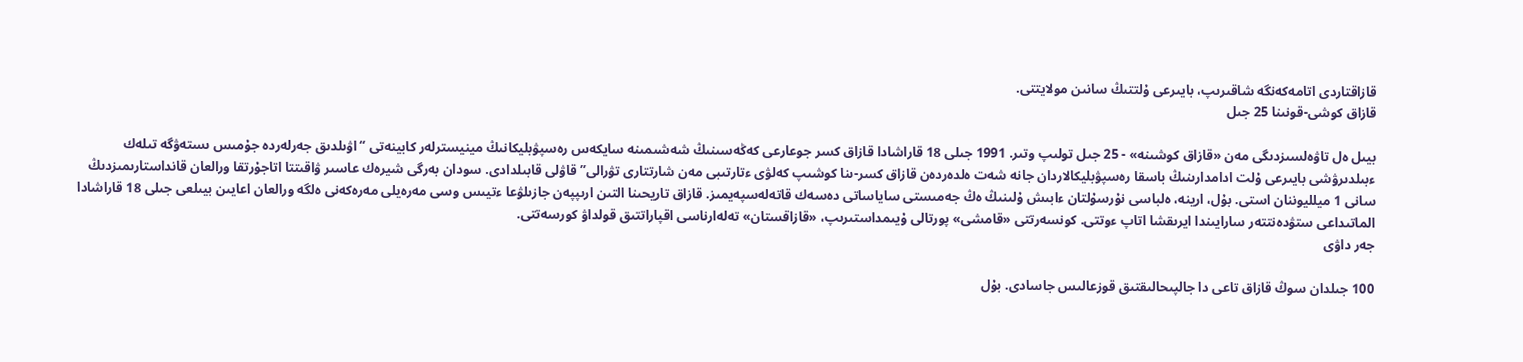قازاقتاردى اتامەكەنگە شاقىرىپ، بايىرعى ۇلتتىڭ سانىن مولايتتى.
قازاق كوشى-قونىنا 25 جىل

بيىل ەل تاۋەلسىزدىگى مەن «قازاق كوشىنە» - 25 جىل تولىپ وتىر. 1991 جىلى 18 قاراشادا قازاق كسر جوعارعى كەڭەسىنىڭ شەشىمىنە سايكەس رەسپۋبليكانىڭ مينيسترلەر كابينەتى “اۋىلدىق جەرلەردە جۇمىس ىستەۋگە تىلەك ءبىلدىرۋشى بايىرعى ۇلت ادامدارىنىڭ باسقا رەسپۋبليكالاردان جانە شەت ەلدەردەن قازاق كسر-ىنا كوشىپ كەلۋى ءتارتىبى مەن شارتتارى تۋرالى” قاۋلى قابىلدادى. سودان بەرگى شيرەك عاسىر ۋاقىتتا اتاجۇرتقا ورالعان قانداستارىمىزدىڭ سانى 1 ميلليوننان استى. بۇل، ارينە، ەلباسى نۇرسۇلتان ءابىش ۇلىنىڭ ەڭ جەمىستى ساياساتى دەسەك قاتەلەسپەيمىز. قازاق تاريحىنا التىن ارىپپەن جازىلۋعا ءتيىس وسى مەرەيلى مەرەكەنى ەلگە ورالعان اعايىن بيىلعى جىلى 18 قاراشادا الماتىداعى ستۋدەنتتەر سارايىندا ايرىقشا اتاپ ءوتتى. كونسەرتتى «قامشى» پورتالى ۇيىمداستىرىپ، «قازاقستان» تەلەارناسى اقپاراتتىق قولداۋ كورسەتتى.
جەر داۋى

100 جىلدان سوڭ قازاق تاعى دا جالپىحالىقتىق قوزعالىس جاسادى. بۇل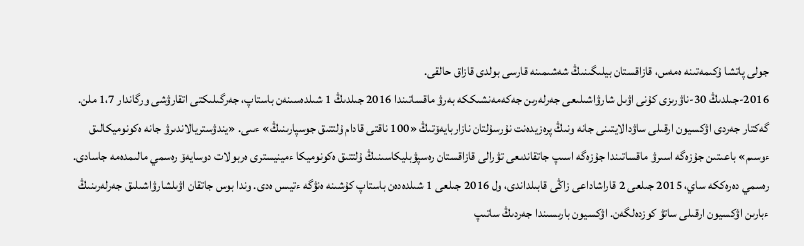جولى پاتشا ۇكىمەتىنە ەمەس، قازاقستان بيلىگىنىڭ شەشىمىنە قارسى بولدى قازاق حالقى.
2016-جىلدىڭ 30-ناۋرىزى كۇنى اۋىل شارۋاشىلىعى جەرلەرىن جەكەمەنشىككە بەرۋ ماقساتىندا 2016 جىلدىڭ 1 شىلدەسىنەن باستاپ، جەرگىلىكتى اتقارۋشى ورگاندار 1،7 ملن. گەكتار جەردى اۋكسيون ارقىلى ساۋدالايتىنى جانە ونىڭ پرەزيدەنت نۇرسۇلتان نازاربايەۆتىڭ «100 ناقتى قادام ۇلتتىق جوسپارىنىڭ» ءىىى. «يندۋستريالاندىرۋ جانە ەكونوميكالىق ءوسىم» باعىتىن جۇزەگە اسىرۋ ماقساتىندا جۇزەگە اسىپ جاتقاندىعى تۋرالى قازاقستان رەسپۋبليكاسىنىڭ ۇلتتىق ەكونوميكا ءمينيسترى ەربولات دوسايەۆ رەسمي مالىمدەمە جاسادى. رەسمي دەرەككە ساي، 2015 جىلعى 2 قاراشاداعى زاڭى قابىلداندى، ول 2016 جىلعى 1 شىلدەدەن باستاپ كۇشىنە ەنۋگە ءتيىس ەدى. وندا بوس جاتقان اۋىلشارۋاشىلىق جەرلەرىنىڭ ءبارىن اۋكسيون ارقىلى ساتۋ كوزدەلگەن. اۋكسيون بارىسىندا جەردىڭ ساتىپ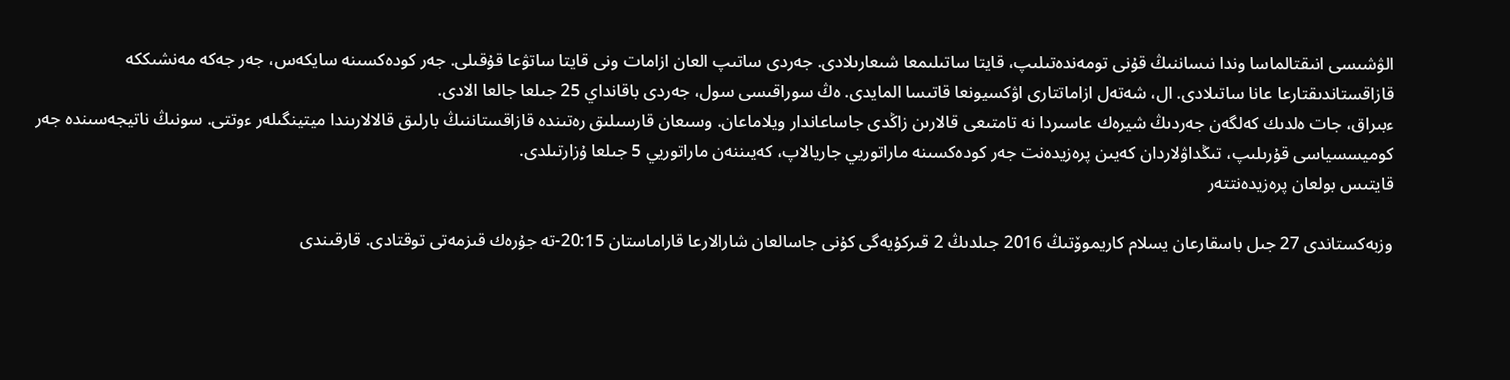الۋشىسى انىقتالماسا وندا نىساننىڭ قۇنى تومەندەتىلىپ، قايتا ساتىلىمعا شىعارىلادى. جەردى ساتىپ العان ازامات ونى قايتا ساتۋعا قۇقىلى. جەر كودەكسىنە سايكەس، جەر جەكە مەنشىككە قازاقستاندىقتارعا عانا ساتىلادى. ال، شەتەل ازاماتتارى اۋكسيونعا قاتىسا المايدى. ەڭ سوراقىسى سول، جەردى باقانداي 25 جىلعا جالعا الادى.
ءبىراق، جات ەلدىك كەلگەن جەردىڭ شيرەك عاسىردا نە تامتىعى قالارىن زاڭدى جاساعاندار ويلاماعان. وسىعان قارسىلىق رەتىندە قازاقستاننىڭ بارلىق قالالارىندا ميتينگىلەر ءوتتى. سونىڭ ناتيجەسىندە جەر كوميسسياسى قۇرىلىپ، تىڭداۋلاردان كەيىن پرەزيدەنت جەر كودەكسىنە ماراتوريي جاريالاپ، كەيىننەن ماراتوريي 5 جىلعا ۇزارتىلدى.
قايتىس بولعان پرەزيدەنتتەر

وزبەكستاندى 27 جىل باسقارعان يسلام كاريموۆتىڭ 2016 جىلدىڭ 2 قىركۇيەگى كۇنى جاسالعان شارالارعا قاراماستان 20:15-تە جۇرەك قىزمەتى توقتادى. قارقىندى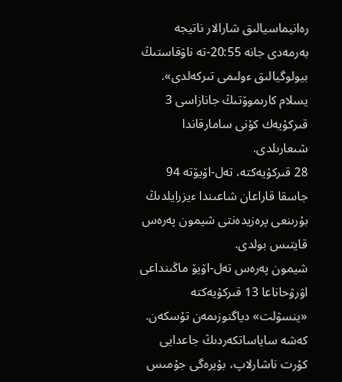رەانيماسيالىق شارالار ناتيجە بەرمەدى جانە 20:55-تە ناۋقاستىڭ بيولوگيالىق ءولىمى تىركەلدى». يسلام كارىموۆتىڭ جانازاسى 3 قىركۇيەك كۇنى سامارقاندا شىعارىلدى.
28 قىركۇيەكتە، تەل-اۆيۆتە 94 جاسقا قاراعان شاعىندا ءيزرايلدىڭ بۇرىنعى پرەزيدەنتى شيمون پەرەس قايتىس بولدى.
شيمون پەرەس تەل-اۆيۆ ماڭىنداعى اۋرۋحاناعا 13 قىركۇيەكتە «ينسۋلت» دياگنوزىمەن تۇسكەن. كەشە ساياساتكەردىڭ جاعدايى كۇرت ناشارلاپ، بۇيرەگى جۇمىس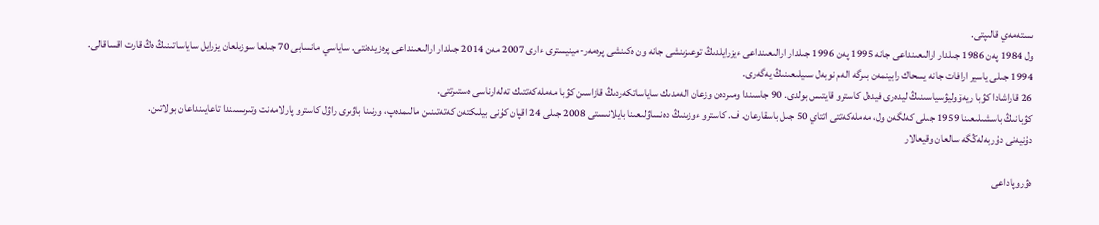ىستەمەي قالىپتى.
ول 1984 پەن 1986 جىلدار ارالىعىنداعى جانە 1995 پەن 1996 جىلدار ارالىعىنداعى ءيزرايلدىڭ توعىزىنشى جانە ون ەكىنشى پرەمەر-مينيسترى ءارى 2007 مەن 2014 جىلدار ارالىعىنداعى پرەزيدەنتى. ساياسي مانسابى 70 جىلعا سوزىلعان يزرايل ساياساتىنىڭ ەڭ قارت اقساقالى.
1994 جىلى ياسير ارافات جانە يسحاك رابينمەن بىرگە الەم نوبەل سىيلىعىنىڭ يەگەرى.
26 قاراشادا كۋبا ريەۆوليۋسياسىنىڭ ليدەرى فيدەل كاسترو قايتىس بولدى. 90 جاسىندا ومىردەن وزعان الەمدىك ساياساتكەردىڭ قازاسىن كۋبا مەملەكەتتىك تەلەارناسى ەستىرتتى.
كۋبانىڭ باسشىلىعىنا 1959 جىلى كەلگەن ول، مەملەكەتتى اتتاي 50 جىل باسقارعان. ف. كاسترو ءوزىنىڭ دەنساۋلىعىنا بايلانىستى 2008 جىلى 24 اقپان كۇنى بيلىكتەن كەتەتىنىن مالىمدەپ، ورنىنا باۋىرى راۋل كاسترو پارلامەنت وتىرىسىندا تاعايىنداعان بولاتىن.
دۇنيەنى دۇربەلەڭگە سالعان وقيعالار

ەۋروپاداعى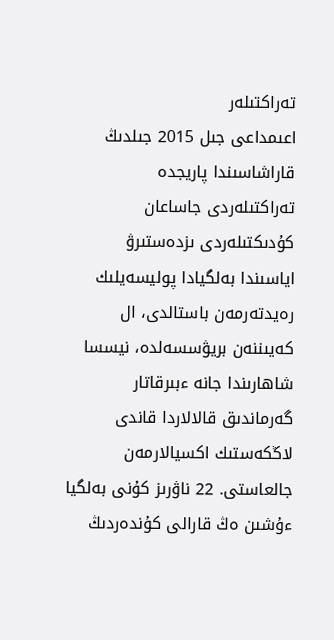تەراكتىلەر
اعىمداعى جىل 2015 جىلدىڭ قاراشاسىندا پاريجدە تەراكتىلەردى جاساعان كۇدىكتىلەردى ىزدەستىرۋ اياسىندا بەلگيادا پوليسەيلىك رەيدتەرمەن باستالدى، ال كەيىننەن بريۋسسەلدە، نيسسا شاھارىندا جانە ءبىرقاتار گەرماندىق قالالاردا قاندى لاڭكەستىك اكسيالارمەن جالعاستى. 22 ناۋرىز كۇنى بەلگيا ءۇشىن ەڭ قارالى كۇندەردىڭ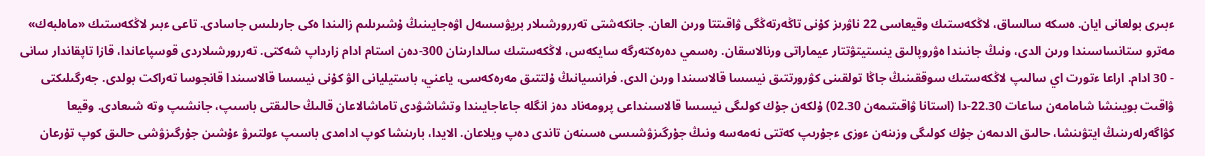ءبىرى بولعانى ايان. ەسكە سالساق، لاڭكەستىك وقيعاسى 22 ناۋرىز كۇنى تاڭەرتەڭگى ۋاقىتتا ورىن العان. جانكەشتى تەررورشىلار بريۋسسەل اۋەجايىنىڭ ۇشىرىلىم زالىندا ەكى جارىلىس جاسادى. تاعى ءبىر لاڭكەستىك «ماەلبەك» مەترو ستانساسىندا ورىن الدى، ونىڭ جانىندا ەۋروپالىق ينستيتۋتتار عيماراتى ورنالاسقان. رەسمي دەرەكتەرگە سايكەس، لاڭكەستىك سالدارىنان 300-دەن استام ادام زارداپ شەكتى. تەررورشىلاردى قوسپاعاندا، قازا تاپقاندار سانى - 30 ادام. اراعا ءتورت اي سالىپ لاڭكەستىك سوققىنىڭ جاڭا تولقىنى كۋرورتتىق نيسسا قالاسىندا ورىن الدى. فرانسيانىڭ ۇلتتىق مەرەكەسى، ياعني، باستيليانى الۋ كۇنى نيسسا قالاسىندا قانجوسا تەراكت بولدى. جەرگىلىكتى ۋاقىت بويىنشا شامامەن ساعات 22.30-دا (استانا ۋاقىتىمەن 02.30) ۇلكەن جۇك كولىگى نيسسا قالاسىنداعى پرومەناد دەز انگلە جاعاجايىندا وتشاشۋدى تاماشالاعان قالىڭ حالىقتى باسىپ، جانشىپ وتە شىعادى. وقيعا كۋاگەرلەرىنىڭ ايتۋىنشا، حالىق الدىمەن جۇك كولىگى وزىنەن ءوزى ءجۇرىپ كەتتى نەمەسە ونىڭ جۇرگىزۋشىسى ەسىنەن تاندى دەپ ويلاعان. الايدا، بارىنشا كوپ ادامدى باسىپ ءولتىرۋ ءۇشىن جۇرگىزۋشى حالىق كوپ تۇرعان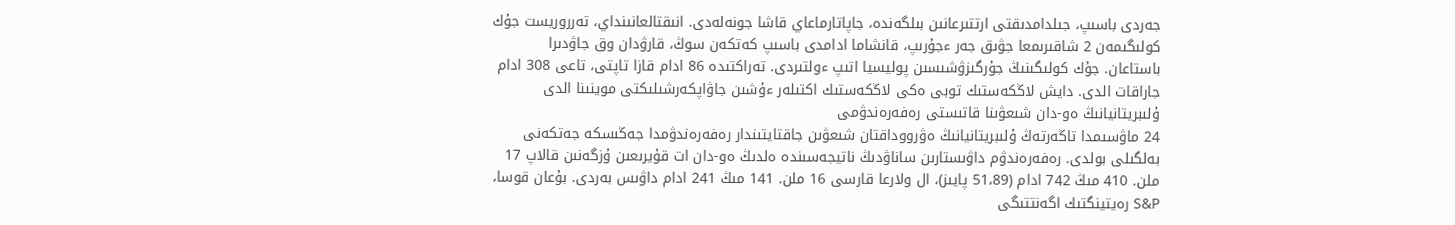جەردى باسىپ، جىلدامدىقتى ارتتىرعانىن بىلگەندە، جاپاتارماعاي قاشا جونەلەدى. انىقتالعانىنداي، تەرروريست جۇك كولىگىمەن 2 شاقىرىمعا جۋىق جەر ءجۇرىپ، قانشاما ادامدى باسىپ كەتكەن سوڭ، قارۋدان وق جاۋدىرا باستاعان. جۇك كولىگىنىڭ جۇرگىزۋشىسىن پوليسيا اتىپ ءولتىردى. تەراكتىدە 86 ادام قازا تاپتى، تاعى 308 ادام جاراقات الدى. دايش لاڭكەستىك توبى ەكى لاڭكەستىك اكتىلەر ءۇشىن جاۋاپكەرشىلىكتى موينىنا الدى
ۇلىبريتانيانىڭ ەو-دان شىعۋىنا قاتىستى رەفەرەندۋمى
24 ماۋسىمدا تاڭەرتەڭ ۇلىبريتانيانىڭ ەۋرووداقتان شىعۋىن جاقتايتىندار رەفەرەندۋمدا جەڭىسكە جەتكەنى بەلگىلى بولدى. رەفەرەندۋم داۋىستارىن ساناۋدىڭ ناتيجەسىندە ەلدىڭ ەو-دان ات قۇيرىعىن ۇزگەنىن قالاپ 17 ملن. 410 مىڭ 742 ادام (51،89 پايىز)، ال ولارعا قارسى 16 ملن. 141 مىڭ 241 ادام داۋىس بەردى. بۇعان قوسا، S&P رەيتينگتىك اگەنتتىگى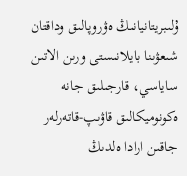ۇلىبريتانيانىڭ ەۋروپالىق وداقتان شىعۋىنا بايلانىستى ورىن الاتىن ساياسي، قارجىلىق جانە ەكونوميكالىق قاۋىپ-قاتەرلەر جاقىن ارادا ەلدىڭ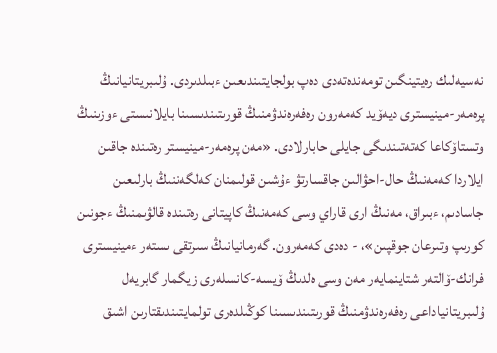نەسيەلىك رەيتينگىن تومەندەتەدى دەپ بولجايتىندىعىن ءبىلدىردى. ۇلىبريتانيانىڭ پرەمەر-مينيسترى ديەۆيد كەمەرون رەفەرەندۋمنىڭ قورىتىندىسىنا بايلانىستى ءوزىنىڭ وتستاۆكاعا كەتەتىندىگى جايلى حابارلادى. «مەن پرەمەر-مينيستر رەتىندە جاقىن ايلاردا كەمەنىڭ حال-احۋالىن جاقسارتۋ ءۇشىن قولىمنان كەلگەننىڭ بارلىعىن جاسادىم، ءبىراق، مەنىڭ ارى قاراي وسى كەمەنىڭ كاپيتانى رەتىندە قالۋىمنىڭ ءجونىن كورىپ وتىرعان جوقپىن»، - دەدى كەمەرون. گەرمانيانىڭ سىرتقى ىستەر ءمينيسترى فرانك-ۆالتەر شتاينمايەر مەن وسى ەلدىڭ ۆيسە-كانسلەرى زيگمار گابريەل ۇلىبريتانياداعى رەفەرەندۋمنىڭ قورىتىندىسىنا كوڭىلدەرى تولمايتىندىقتارىن اشىق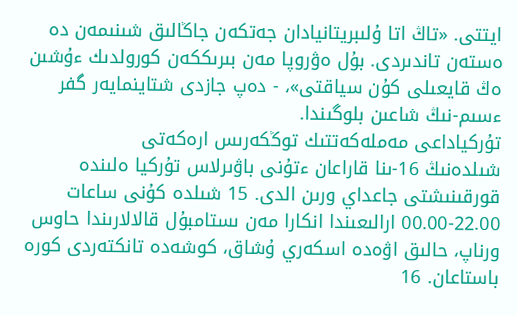ايتتى. «تاڭ اتا ۇلىبريتانيادان جەتكەن جاڭالىق شىنىمەن دە ەستەن تاندىردى. بۇل ەۋروپا مەن بىرىككەن كورولدىك ءۇشىن ەڭ قايعىلى كۇن سياقتى»، - دەپ جازدى شتاينمايەر گفر ءسىم-نىڭ شاعىن بلوگىندا.
تۇركياداعى مەملەكەتتىك توڭكەرىس ارەكەتى
شىلدەنىڭ 16-ىنا قاراعان ءتۇنى باۋىرلاس تۇركيا ەلىندە قورقىنىشتى جاعداي ورىن الدى. 15 شىلدە كۇنى ساعات 22.00-00.00 ارالىعىندا انكارا مەن ىستامبۇل قالالارىندا حاوس ورناپ، حالىق اۋەدە اسكەري ۇشاق، كوشەدە تانكتەردى كورە باستاعان. 16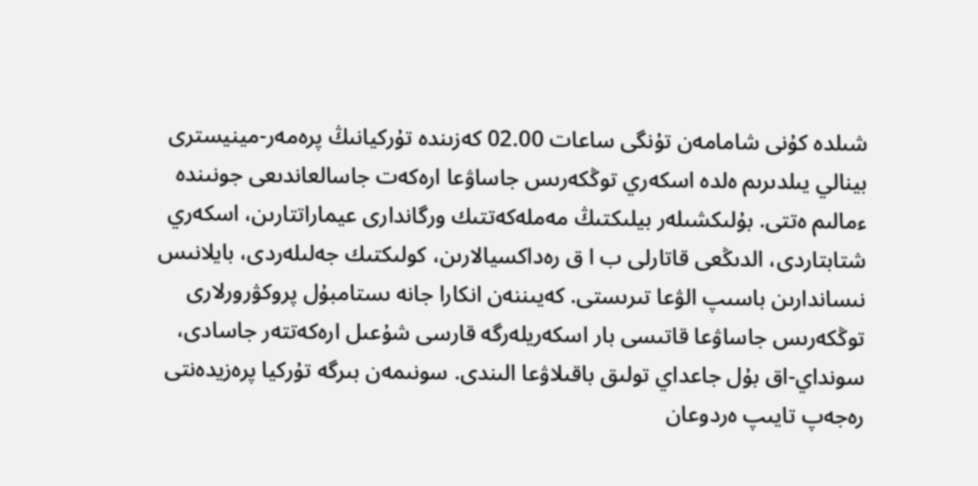شىلدە كۇنى شامامەن تۇنگى ساعات 02.00 كەزىندە تۇركيانىڭ پرەمەر-مينيسترى بينالي يىلدىرىم ەلدە اسكەري توڭكەرىس جاساۋعا ارەكەت جاسالعاندىعى جونىندە ءمالىم ەتتى. بۇلىكشىلەر بيلىكتىڭ مەملەكەتتىك ورگاندارى عيماراتتارىن، اسكەري شتابتاردى، الدىڭعى قاتارلى ب ا ق رەداكسيالارىن، كولىكتىك جەلىلەردى، بايلانىس نىساندارىن باسىپ الۋعا تىرىستى. كەيىننەن انكارا جانە ىستامبۇل پروكۋرورلارى توڭكەرىس جاساۋعا قاتىسى بار اسكەريلەرگە قارسى شۇعىل ارەكەتتەر جاسادى، سونداي-اق بۇل جاعداي تولىق باقىلاۋعا الىندى. سونىمەن بىرگە تۇركيا پرەزيدەنتى رەجەپ تايىپ ەردوعان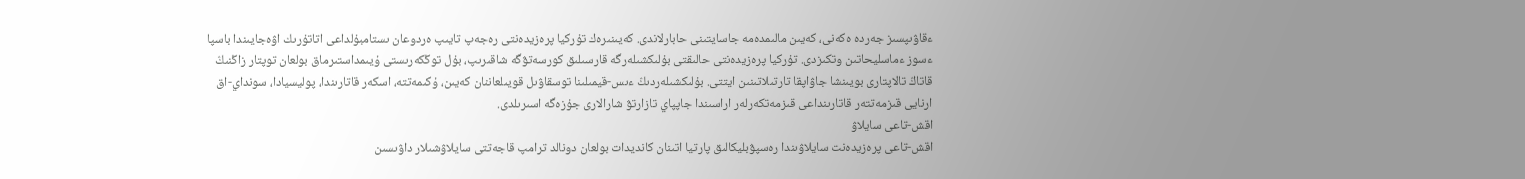ءقاۋىپسىز جەردە ەكەنى، كەيىن مالىمدەمە جاسايتىنى حابارلاندى. كەيىنىرەك تۇركيا پرەزيدەنتى رەجەپ تايىپ ەردوعان ىستامبۇلداعى اتاتۇرىك اۋەجايىندا باسپا ءسوز ءماسليحاتىن وتكىزدى. تۇركيا پرەزيدەنتى حالىقتى بۇلىكشىلەرگە قارسىلىق كورسەتۋگە شاقىرىپ، بۇل توڭكەرىستى ۇيىمداستىرماق بولعان توپتار زاڭنىڭ قاتاڭ تالاپتارى بويىنشا جاۋاپقا تارتىلاتىنىن ايتتى. بۇلىكشىلەردىڭ ءىس-قيمىلىنا توسقاۋىل قويىلعاننان كەيىن، ۇكىمەتتە، اسكەر قاتارىندا، پوليسيادا، سونداي-اق ارنايى قىزمەتتەر قاتارىنداعى قىزمەتكەرلەر اراسىندا جاپپاي تازارتۋ شارالارى جۇزەگە اسىرىلدى.
اقش-تاعى سايلاۋ
اقش-تاعى پرەزيدەنت سايلاۋىندا رەسپۋبليكالىق پارتيا اتىنان كانديدات بولعان دونالد ترامپ قاجەتتى سايلاۋشىلار داۋىسىن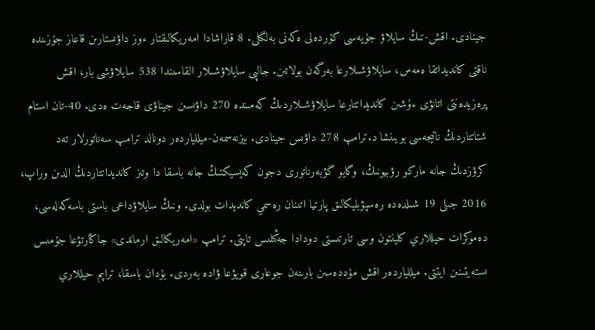جينادى. اقش-تىڭ سايلاۋ جۇيەسى كۇردەلى ەكەنى بەلگىلى. 8 قاراشادا امەريكالىقتار ءوز داۋىستارىن قاعاز جۇزىندە ناقتى كانديداتقا ەمەس، سايلاۋشىلارعا بەرگەن بولاتىن. جالپى سايلاۋشىلار القاسىندا 538 سايلاۋشى بار، اقش پرەزيدەنتى اتانۋى ءۇشىن كانديداتتارعا سايلاۋشىلاردىڭ كەمىندە 270 داۋىسىن جيناۋى قاجەت ەدى. 40-تان استام شتاتتاردىڭ ناتيجەسى بويىنشا د.ترامپ 278 داۋىس جينادى. بيزنەسمەن-ميللياردەر دونالد ترامپ سەناتورلار تەد كرۋزدىڭ جانە ماركو رۋبيونىڭ، وگايو گۋبەرناتورى دجون كەيسيكتىڭ جانە باسقا دا وتىز كانديداتتاردىڭ الدىن وراپ، 2016 جىلى 19 شىلدەدە رەسپۋبليكالىق پارتيا اتىنان رەسمي كانديدات بولدى. ونىڭ سايلاۋداعى باستى باسەكەلەسى، دەموكرات حيللاري كلينتون وسى تارتىستى دودادا جەڭىلىس تاپتى. ترامپ «امەريكالىق ارماندى» جاڭارتۋعا جۇمىس ىستەيتىنىن ايتتى. ميللياردەر اقش مۇددەسىن بارىنەن جوعارى قويۋعا ۋادە بەردى. بۇدان باسقا، تراپم حيللاري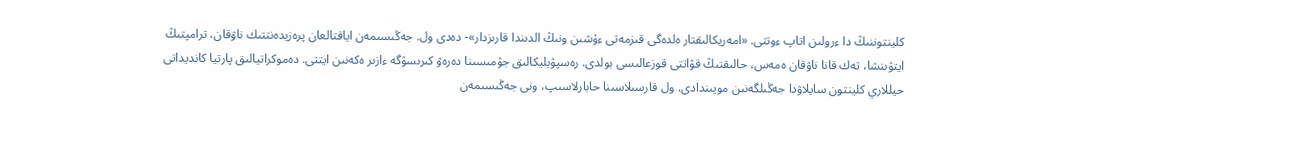كلينتوننىڭ دا ءرولىن اتاپ ءوتتى. «امەريكالىقتار ەلدەگى قىزمەتى ءۇشىن ونىڭ الدىندا قارىزدار»- دەدى ول. جەڭىسىمەن اياقتالعان پرەزيدەنتتىك ناۋقان، ترامپتىڭ ايتۋىنشا، تەك قانا ناۋقان ەمەس، حالىقتىڭ قۋاتتى قوزعالىسى بولدى. رەسپۋبليكالىق جۇمىسىنا دەرەۋ كىرىسۋگە ءازىر ەكەنىن ايتتى. دەموكراتيالىق پارتيا كانديداتى حيللاري كلينتون سايلاۋدا جەڭىلگەنىن مويىندادى. ول قارسىلاسىنا حابارلاسىپ، ونى جەڭىسىمەن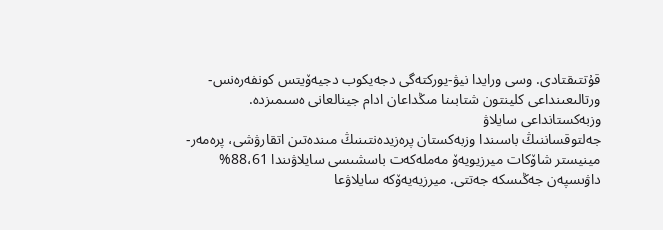قۇتتىقتادى. وسى ورايدا نيۋ-يوركتەگى دجەيكوب دجيەۆيتس كونفەرەنس-ورتالىعىنداعى كلينتون شتابىنا مىڭداعان ادام جينالعانى ەسىمىزدە.
وزبەكستانداعى سايلاۋ
جەلتوقساننىڭ باسىندا وزبەكستان پرەزيدەنتىنىڭ مىندەتىن اتقارۋشى، پرەمەر-مينيستر شاۆكات ميرزيويەۆ مەملەكەت باسشىسى سايلاۋىندا 88،61% داۋىسپەن جەڭىسكە جەتتى. ميرزيەيەۆكە سايلاۋعا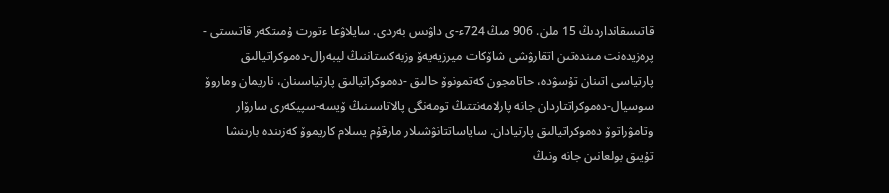قاتىسقانداردىڭ 15 ملن. 906 مىڭ 724ء-ى داۋىس بەردى. سايلاۋعا ءتورت ۇمىتكەر قاتىستى - پرەزيدەنت مىندەتىن اتقارۋشى شاۆكات ميرزيەيەۆ وزبەكستاننىڭ ليبەرال-دەموكراتيالىق پارتياسى اتىنان تۇسۋدە، حاتامجون كەتمونوۆ حالىق -دەموكراتيالىق پارتياسىنان، ناريمان وماروۆ سوسيال-دەموكراتتاردان جانە پارلامەنتتىڭ تومەنگى پالاتاسىنىڭ ۆيسە-سپيكەرى سارۆار وتامۋراتوۆ دەموكراتيالىق پارتيادان. ساياساتتانۋشىلار مارقۇم يسلام كاريموۆ كەزىندە بارىنشا تۇيىق بولعانىن جانە ونىڭ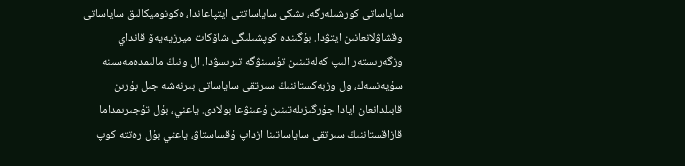ساياساتى كورشىلەرگە، ىشكى ساياساتتى ايتپاعاندا، ەكونوميكالىق ساياساتى وقشاۋلانعانىن ايتۋدا. بۇگىندە كوپشىلىگى شاۆكات ميرزيەيەۆ قانداي وزگەرىستەر الىپ كەلەتىنىن تۇسىنۋگە تىرىسۋدا. ال ونىڭ مالىمدەمەسىنە سۇيەنسەك، ول وزبەكستاننىڭ سىرتقى ساياساتى بىرنەشە جىل بۇرىن قابىلدانعان ايادا جۇرگىزىلەتىنىن ۇعىنۋعا بولادى. ياعني، بۇل تۇجىرىمداما قازاقستاننىڭ سىرتقى ساياساتىنا ازداپ ۇقساستاۋ، ياعني بۇل رەتتە كوپ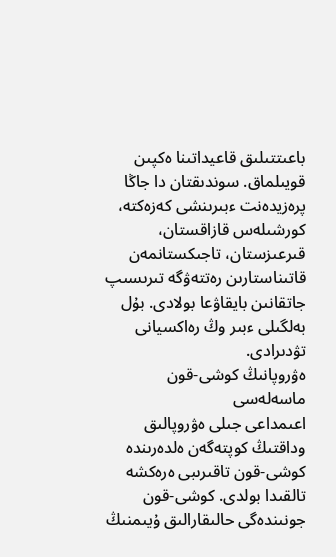باعىتتىلىق قاعيداتىنا ەكپىن قويىلماق. سوندىقتان دا جاڭا پرەزيدەنت ءبىرىنشى كەزەكتە، كورشىلەس قازاقستان، قىرعىزستان، تاجىكستانمەن قاتىناستارىن رەتتەۋگە تىرىسىپ جاتقانىن بايقاۋعا بولادى. بۇل بەلگىلى ءبىر وڭ رەاكسيانى تۋدىرادى.
ەۋروپانىڭ كوشى-قون ماسەلەسى
اعىمداعى جىلى ەۋروپالىق وداقتىڭ كوپتەگەن ەلدەرىندە كوشى-قون تاقىرىبى ەرەكشە تالقىدا بولدى. كوشى-قون جونىندەگى حالىقارالىق ۇيىمنىڭ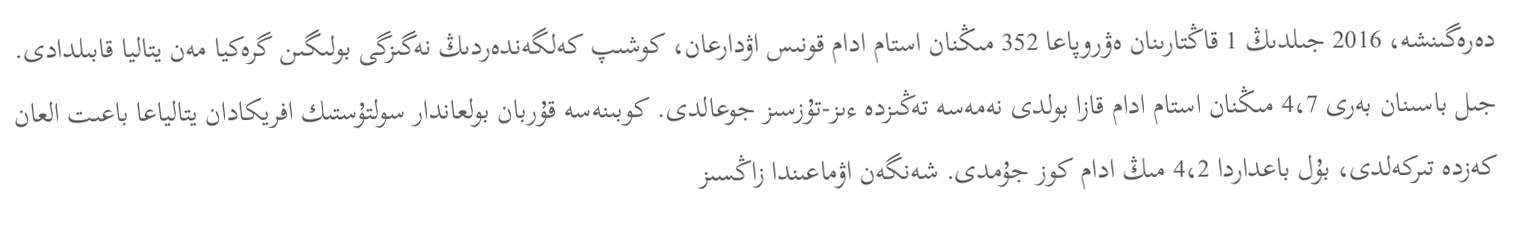دەرەگىنشە، 2016 جىلدىڭ 1 قاڭتارىنان ەۋروپاعا 352 مىڭنان استام ادام قونىس اۋدارعان، كوشىپ كەلگەندەردىڭ نەگىزگى بولىگىن گرەكيا مەن يتاليا قابىلدادى. جىل باسىنان بەرى 4،7 مىڭنان استام ادام قازا بولدى نەمەسە تەڭىزدە ءىز-تۇزسىز جوعالدى. كوبىنەسە قۇربان بولعاندار سولتۇستىك افريكادان يتالياعا باعىت العان كەزدە تىركەلدى، بۇل باعداردا 4،2 مىڭ ادام كوز جۇمدى. شەنگەن اۋماعىندا زاڭسىز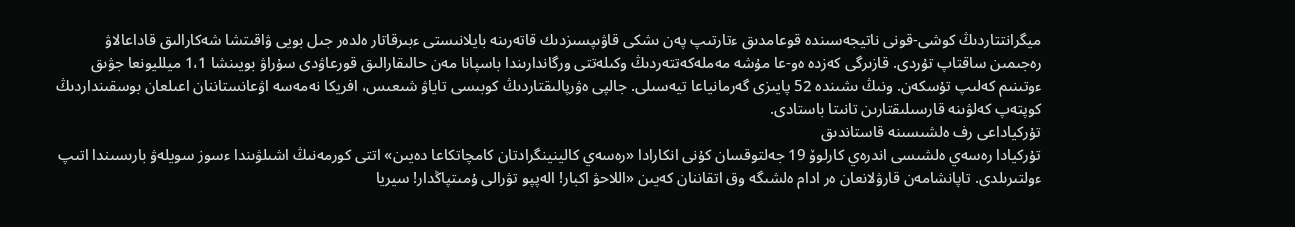ميگرانتتاردىڭ كوشى-قونى ناتيجەسىندە قوعامدىق ءتارتىپ پەن ىشكى قاۋىپسىزدىك قاتەرىنە بايلانىستى ءبىرقاتار ەلدەر جىل بويى ۋاقىتشا شەكارالىق قاداعالاۋ رەجىمىن ساقتاپ تۇردى. قازىرگى كەزدە ەو-عا مۇشە مەملەكەتتەردىڭ وكىلەتتى ورگاندارىندا باسپانا مەن حالىقارالىق قورعاۋدى سۇراۋ بويىنشا 1،1 ميلليونعا جۋىق ءوتىنىم كەلىپ تۇسكەن. ونىڭ ىشىندە 52 پايىزى گەرمانياعا تيەسىلى. جالپى ەۋرپالىقتاردىڭ كوبىسى تاياۋ شىعىس، افريكا نەمەسە اۋعانستاننان اعىلعان بوسقىنداردىڭ كوپتەپ كەلۋىنە قارسىلىقتارىن تانىتا باستادى.
تۇركياداعى رف ەلشىسىنە قاستاندىق
تۇركيادا رەسەي ەلشىسى اندرەي كارلوۆ 19 جەلتوقسان كۇنى انكارادا «رەسەي كالينينگرادتان كامچاتكاعا دەيىن» اتتى كورمەنىڭ اشىلۋىندا ءسوز سويلەۋ بارىسىندا اتىپ ءولتىرىلدى. تاپانشامەن قارۋلانعان ەر ادام ەلشىگە وق اتقاننان كەيىن «اللاحۋ اكبار! الەپپو تۋرالى ۇمىتپاڭدار! سيريا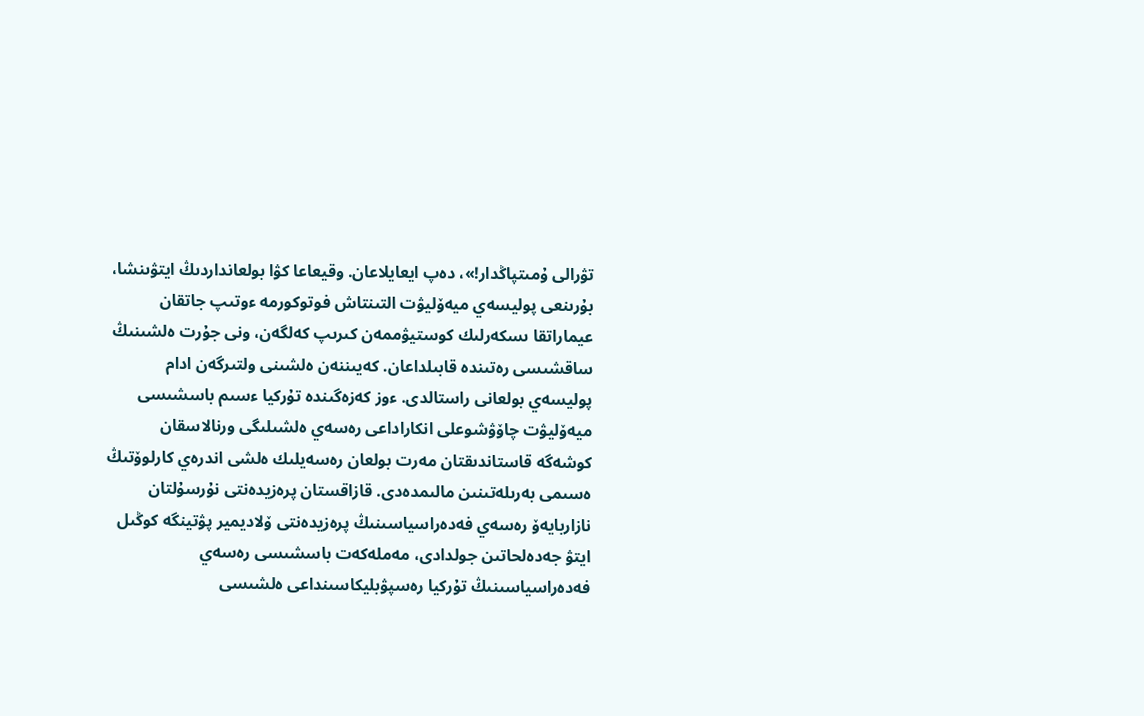تۋرالى ۇمىتپاڭدار!»، دەپ ايعايلاعان. وقيعاعا كۋا بولعانداردىڭ ايتۋىنشا، بۇرىنعى پوليسەي ميەۆليۋت التىنتاش فوتوكورمە ءوتىپ جاتقان عيماراتقا ىسكەرلىك كوستيۋممەن كىرىپ كەلگەن، ونى جۇرت ەلشىنىڭ ساقشىسى رەتىندە قابىلداعان. كەيىننەن ەلشىنى ولتىرگەن ادام پوليسەي بولعانى راستالدى. ءوز كەزەگىندە تۇركيا ءسىم باسشىسى ميەۆليۋت چاۆۋشوعلى انكاراداعى رەسەي ەلشىلىگى ورنالاسقان كوشەگە قاستاندىقتان مەرت بولعان رەسەيلىك ەلشى اندرەي كارلوۆتىڭ ەسىمى بەرىلەتىنىن مالىمدەدى. قازاقستان پرەزيدەنتى نۇرسۇلتان نازاربايەۆ رەسەي فەدەراسياسىنىڭ پرەزيدەنتى ۆلاديمير پۋتينگە كوڭىل ايتۋ جەدەلحاتىن جولدادى، مەملەكەت باسشىسى رەسەي فەدەراسياسىنىڭ تۇركيا رەسپۋبليكاسىنداعى ەلشىسى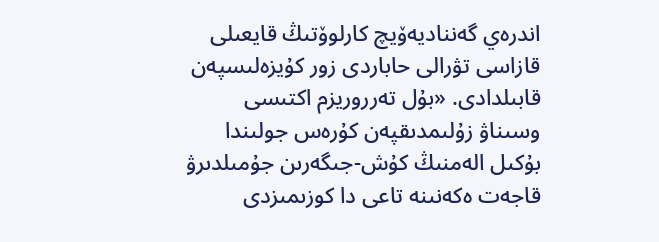اندرەي گەنناديەۆيچ كارلوۆتىڭ قايعىلى قازاسى تۋرالى حاباردى زور كۇيزەلىسپەن قابىلدادى. «بۇل تەرروريزم اكتىسى وسىناۋ زۇلىمدىقپەن كۇرەس جولىندا بۇكىل الەمنىڭ كۇش-جىگەرىن جۇمىلدىرۋ قاجەت ەكەنىنە تاعى دا كوزىمىزدى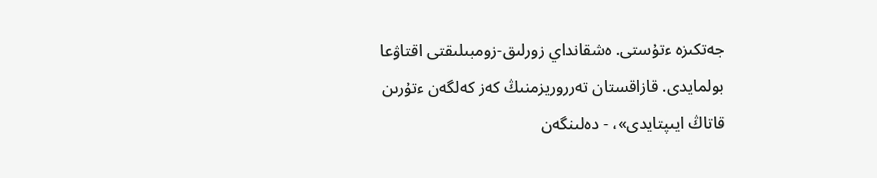جەتكىزە ءتۇستى. ەشقانداي زورلىق-زومبىلىقتى اقتاۋعا بولمايدى. قازاقستان تەرروريزمنىڭ كەز كەلگەن ءتۇرىن قاتاڭ ايىپتايدى»، - دەلىنگەن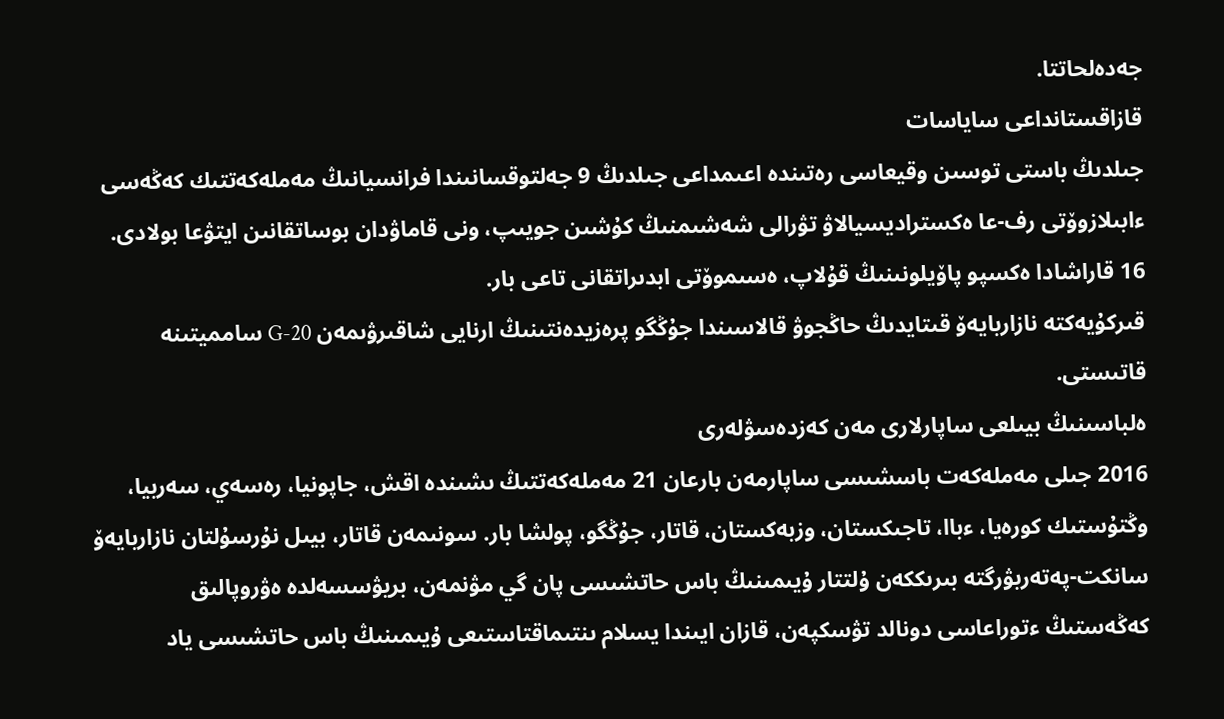جەدەلحاتتا.
قازاقستانداعى ساياسات
جىلدىڭ باستى توسىن وقيعاسى رەتىندە اعىمداعى جىلدىڭ 9 جەلتوقسانىندا فرانسيانىڭ مەملەكەتتىك كەڭەسى ءابىلازوۆتى رف-عا ەكستراديسيالاۋ تۋرالى شەشىمنىڭ كۇشىن جويىپ، ونى قاماۋدان بوساتقانىن ايتۋعا بولادى.
16 قاراشادا ەكسپو پاۆيلونىنىڭ قۇلاپ، ەسىموۆتى ابدىراتقانى تاعى بار.
قىركۇيەكتە نازاربايەۆ قىتايدىڭ حاڭجوۋ قالاسىندا جۇڭگو پرەزيدەنتىنىڭ ارنايى شاقىرۋىمەن G-20 سامميتىنە قاتىستى.
ەلباسىنىڭ بيىلعى ساپارلارى مەن كەزدەسۋلەرى
2016 جىلى مەملەكەت باسشىسى ساپارمەن بارعان 21 مەملەكەتتىڭ ىشىندە اقش، جاپونيا، رەسەي، سەربيا، وڭتۇستىك كورەيا، ءباا، تاجىكستان، وزبەكستان، قاتار، جۇڭگو، پولشا بار. سونىمەن قاتار، بيىل نۇرسۇلتان نازاربايەۆ سانكت-پەتەربۋرگتە بىرىككەن ۇلتتار ۇيىمىنىڭ باس حاتشىسى پان گي مۋنمەن، بريۋسسەلدە ەۋروپالىق كەڭەستىڭ ءتوراعاسى دونالد تۋسكپەن، قازان ايىندا يسلام ىنتىماقتاستىعى ۇيىمىنىڭ باس حاتشىسى ياد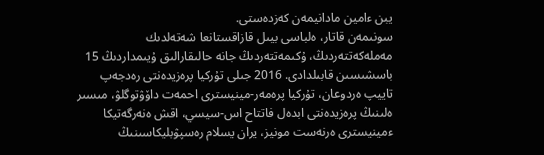يبن ءامين مادانيمەن كەزدەستى.
سونىمەن قاتار، ەلباسى بيىل قازاقستانعا شەتەلدىك مەملەكەتتەردىڭ، ۇكىمەتتەردىڭ جانە حالىقارالىق ۇيىمداردىڭ 15 باسشىسىن قابىلدادى. 2016 جىلى تۇركيا پرەزيدەنتى رەدجەپ تاييپ ەردوعان، تۇركيا پرەمەر-مينيسترى احمەت داۆۋتوگلۋ، مىسىر ەلىنىڭ پرەزيدەنتى ابدەل فاتتاح اس-سيسي، اقش ەنەرگەتيكا ءمينيسترى ەرنەست مونيز، يران يسلام رەسپۋبليكاسىنىڭ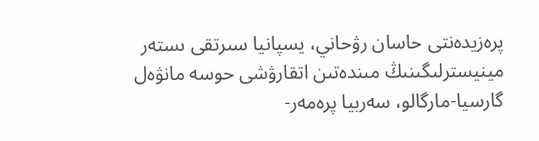پرەزيدەنتى حاسان رۋحاني، يسپانيا سىرتقى ىستەر مينيسترلىگىنىڭ مىندەتىن اتقارۋشى حوسە مانۋەل گارسيا-مارگالو، سەربيا پرەمەر-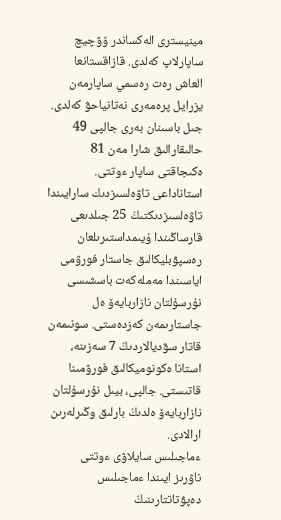مينيسترى الەكساندر ۆۋچيچ ساپارلاپ كەلدى. قازاقستانعا العاش رەت رەسمي ساپارمەن يزرايل پرەمەرى نەتانياحۋ كەلدى.
جىل باسىنان بەرى جالپى 49 حالىقارالىق شارا مەن 81 ەكىجاقتى ساپار ءوتتى.
استاناداعى تاۋەلسىزدىك سارايىندا تاۋەلسىزدىكتىڭ 25 جىلدىعى قارساڭىندا ۇيىمداستىرىلعان رەسپۋبليكالىق جاستار فورۋمى اياسىندا مەملەكەت باسشىسى نۇرسۇلتان نازاربايەۆ ەل جاستارىمەن كەزدەستى. سونىمەن قاتار سۋديالاردىڭ 7 سەزىنە، استانا ەكونوميكالىق فورۋمىنا قاتىستى. جالپى، بيىل نۇرسۇلتان نازاربايەۆ ەلدىڭ بارلىق وڭىرلەرىن ارالادى.
ءماجىلىس سايلاۋى ءوتتى
ناۋرىز ايىندا ءماجىلىس دەپۋتاتتارىنىڭ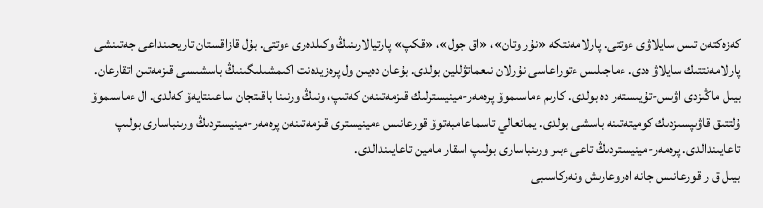كەزەكتەن تىس سايلاۋى ءوتتى. پارلامەنتكە «نۇر وتان»، «اق جول»، «قكپ» پارتيالارىنىڭ وكىلدەرى ءوتتى. بۇل قازاقستان تاريحىنداعى جەتىنشى پارلامەنتتىك سايلاۋ ەدى. ءماجىلىس ءتوراعاسى نۇرلان نىعماتۋللين بولدى. بۇعان دەيىن ول پرەزيدەنت اكىمشىلىگىنىڭ باسشىسى قىزمەتىن اتقارعان.
بيىل ماڭىزدى اۋىس-تۇيىستەر دە بولدى. كارىم ءماسىموۆ پرەمەر-مينيسترلىك قىزمەتىنەن كەتىپ، ونىڭ ورنىنا باقىتجان ساعىنتايەۆ كەلدى. ال ءماسىموۆ ۇلتتىق قاۋىپسىزدىك كوميتەتىنە باسشى بولدى. يمانعالي تاسماعامبەتوۆ قورعانىس ءمينيسترى قىزمەتىنەن پرەمەر-مينيستردىڭ ورىنباسارى بولىپ تاعايىندالدى. پرەمەر-مينيستردىڭ تاعى ءبىر ورىنباسارى بولىپ اسقار مامين تاعايىندالدى.
بيىل ق ر قورعانىس جانە اەروعارىش ونەركاسىبى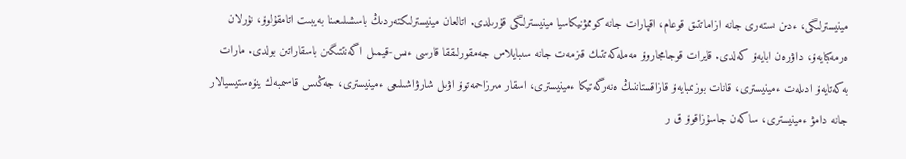مينيسترلىگى، ءدىن ىستەرى جانە ازاماتتىق قوعام، اقپارات جانە كوممۋنيكاسيا مينيسترلىگى قۇرىلدى. اتالعان مينيسترلىكتەردىڭ باسشىلىعىنا بەيبىت اتامقۇلوۆ، نۇرلان ەرمەكبايەۆ، داۋرەن ابايەۆ كەلدى. قايرات قوجامجاروۆ مەملەكەتتىك قىزمەت جانە سىبايلاس جەمقورلىققا قارسى ءىس-قيمىل اگەنتتىگىن باسقاراتىن بولدى. مارات بەكەتايەۆ ادىلەت ءمينيسترى، قانات بوزىمبايەۆ قازاقستاننىڭ ەنەرگەتيكا ءمينيسترى، اسقار مىرزاحمەتوۆ اۋىل شارۋاشىلىعى ءمينيسترى، جەڭىس قاسىمبەك ينۆەستيسيالار جانە دامۋ ءمينيسترى، ساكەن جاسۇزاقوۆ ق ر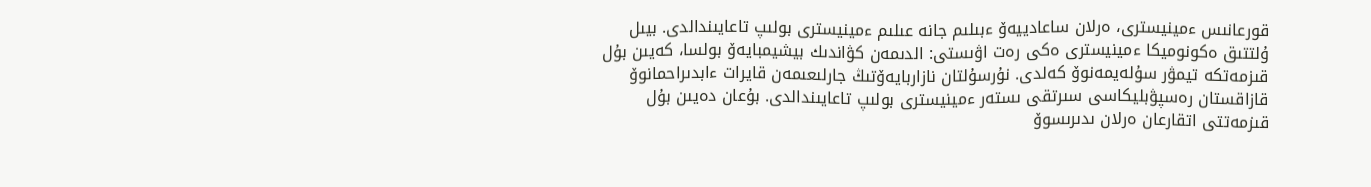قورعانىس ءمينيسترى، ەرلان ساعادييەۆ ءبىلىم جانە عىلىم ءمينيسترى بولىپ تاعايىندالدى. بيىل ۇلتتىق ەكونوميكا ءمينيسترى ەكى رەت اۋىستى: الدىمەن كۋاندىك بيشيمبايەۆ بولسا، كەيىن بۇل قىزمەتكە تيمۋر سۇلەيمەنوۆ كەلدى. نۇرسۇلتان نازاربايەۆتىڭ جارلىعىمەن قايرات ءابدىراحمانوۆ قازاقستان رەسپۋبليكاسى سىرتقى ىستەر ءمينيسترى بولىپ تاعايىندالدى. بۇعان دەيىن بۇل قىزمەتتى اتقارعان ەرلان ىدىرىسوۆ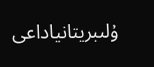ۇلىبريتانياداعى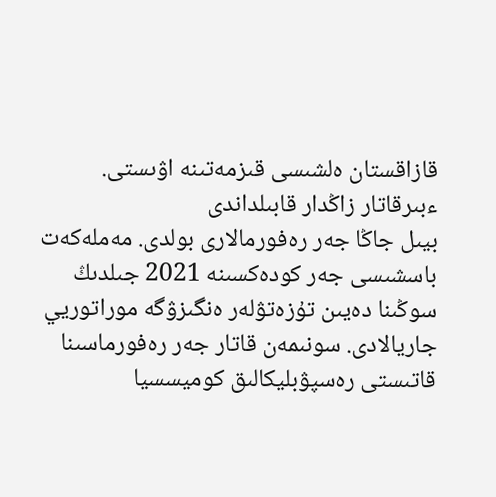قازاقستان ەلشىسى قىزمەتىنە اۋىستى.
ءبىرقاتار زاڭدار قابىلداندى
بيىل جاڭا جەر رەفورمالارى بولدى. مەملەكەت باسشىسى جەر كودەكسىنە 2021 جىلدىڭ سوڭىنا دەيىن تۇزەتۋلەر ەنگىزۋگە موراتوريي جاريالادى. سونىمەن قاتار جەر رەفورماسىنا قاتىستى رەسپۋبليكالىق كوميسسيا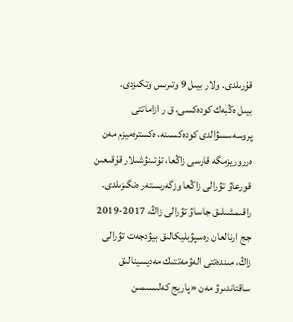قۇرىلدى. ولار بيىل 9 وتىرىس وتكىزدى.
بيىل ەڭبەك كودەكسى، ق ر ازاماتتى پروسەسسۋالدى كودەكسىنە، ەكسترەميزم مەن ەرروريزمگە قارسى زاڭعا، تۇتىنۋشىلار قۇقىعىن قورعاۋ تۋرالى زاڭعا وزگەرىستەر ەنگىزىلدى. راقىمشىلىق جاساۋ تۋرالى زاڭ، 2017-2019 جج ارنالعان رەسپۋبليكالىق بيۋدجەت تۋرالى زاڭ، مىندەتتى الەۋمەتتىك مەديسينالىق ساقتاندىرۋ مەن «پاريج كەلىسىمىن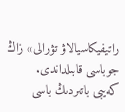راتيفيكاسيالاۋ تۋرالى» زاڭ جوباسى قابىلداندى.
كەيبى باتىردىڭ باسى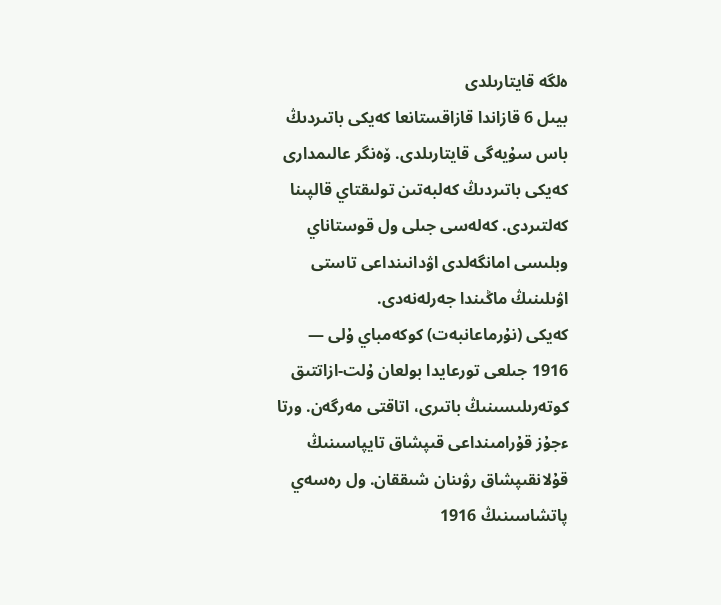ەلگە قايتارىلدى
بيىل 6 قازاندا قازاقستانعا كەيكى باتىردىڭ باس سۇيەگى قايتارىلدى. ۆەنگر عالىمدارى كەيكى باتىردىڭ كەلبەتىن تولىقتاي قالپىنا كەلتىردى. كەلەسى جىلى ول قوستاناي وبلىسى امانگەلدى اۋدانىنداعى تاستى اۋىلىنىڭ ماڭىندا جەرلەنەدى.
كەيكى (نۇرماعانبەت) كوكەمباي ۇلى — 1916 جىلعى تورعايدا بولعان ۇلت-ازاتتىق كوتەرىلىسىنىڭ باتىرى، اتاقتى مەرگەن. ورتا ءجۇز قۇرامىنداعى قىپشاق تايپاسىنىڭ قۇلانقىپشاق رۋىنان شىققان. ول رەسەي پاتشاسىنىڭ 1916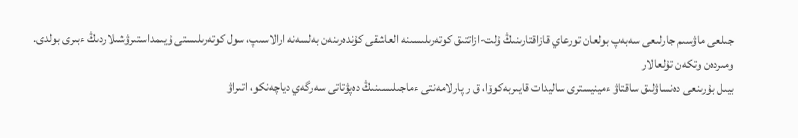جىلعى ماۋسىم جارلىعى سەبەپ بولعان تورعاي قازاقتارىنىڭ ۇلت-ازاتتىق كوتەرىلىسىنە العاشقى كۇندەرىنەن بەلسەنە ارالاسىپ، سول كوتەرىلىستى ۇيىمداستىرۋشىلاردىڭ ءبىرى بولدى.
ومىردەن وتكەن تۇلعالار
بيىل بۇرىنعى دەنساۋلىق ساقتاۋ ءمينيسترى ساليدات قايىربەكوۆا، ق ر پارلامەنتى ءماجىلىسىنىڭ دەپۋتاتى سەرگەي دياچەنكو، اتىراۋ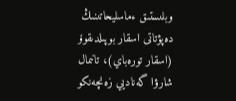وبلىستىق ءماسليحاتىنىڭ دەپۋتاتى اسقار بوپىلدىقوۆ (اسقار تورەباي)، تانىمال شارۋا گەناديي زەنچەنكو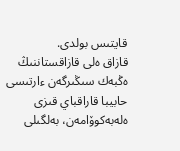قايتىس بولدى.
قازاق ەلى قازاقستاننىڭ ەڭبەك سىڭىرگەن ءارتىسى حابيبا قاراقباي قىزى ەلەبەكوۆامەن، بەلگىلى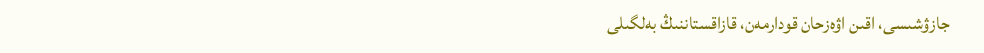جازۋشىسى، اقىن اۋەزحان قودارمەن، قازاقستاننىڭ بەلگىلى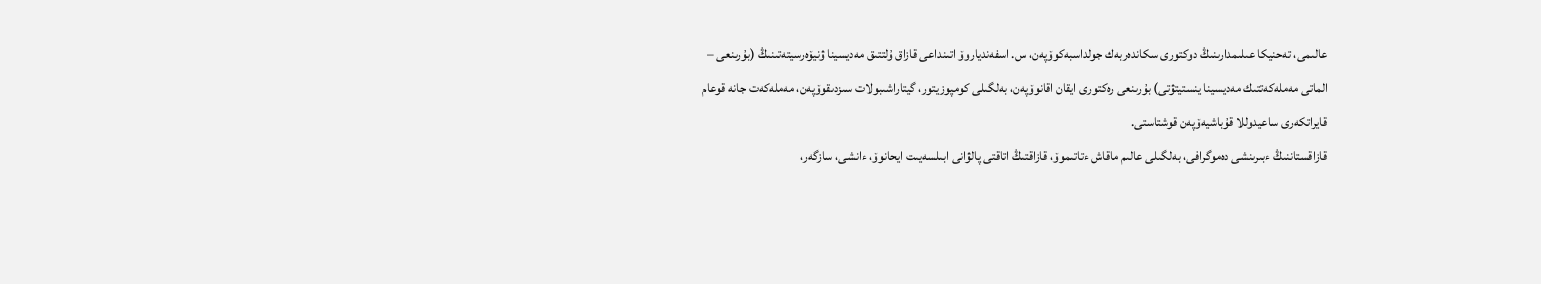عالىمى، تەحنيكا عىلىمدارىنىڭ دوكتورى سكاندەربەك جولداسبەكوۆپەن، س. اسفەندياروۆ اتىنداعى قازاق ۇلتتىق مەديسينا ۋنيۆەرسيتەتىنىڭ (بۇرىنعى – الماتى مەملەكەتتىك مەديسينا ينستيتۋتى) بۇرىنعى رەكتورى ايقان اقانوۆپەن، بەلگىلى كومپوزيتور، گيتاراشىبولات سىزدىقوۆپەن، مەملەكەت جانە قوعام قايراتكەرى ساعيدوللا قۇباشيەۆپەن قوشتاستى.
قازاقستاننىڭ ءبىرىنشى دەموگرافى، بەلگىلى عالىم ماقاش ءتاتىموۆ، قازاقتىڭ اتاقتى پالۋانى ابىلسەيىت ايحانوۆ، ءانشى، سازگەر،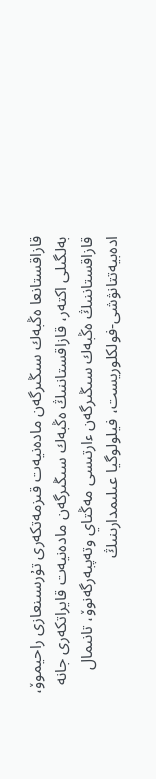قازاقستانعا ەڭبەك سىڭىرگەن مادەنيەت قىزمەتكەرى تۇرسىنعازى راحيموۆ، بەلگىلى اكتەر، قازاقستاننىڭ ەڭبەك سىڭىرگەن مادەنيەت قايراتكەرى جانە قازاقستاننىڭ ەڭبەك سىڭىرگەن ءارتىسى مەڭتاي وتەپبەرگەنوۆ، تانىمال ادەبيەتتانۋشى-فولكلوريست، فيلولوگيا عىلىمدارىنىڭ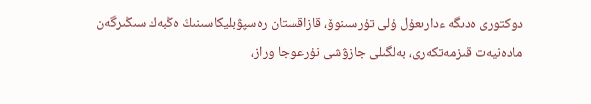دوكتورى ەدىگە ءدارىعۇل ۇلى تۇرسىنوۆ، قازاقستان رەسپۋبليكاسىنىڭ ەڭبەك سىڭىرگەن مادەنيەت قىزمەتكەرى، بەلگىلى جازۋشى نۇرعوجا وراز،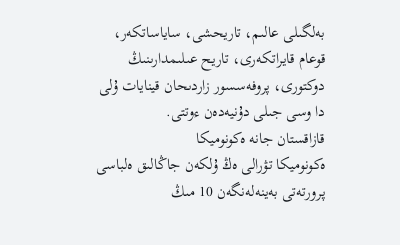بەلگىلى عالىم، تاريحشى، ساياساتكەر، قوعام قايراتكەرى، تاريح عىلىمدارىنىڭ دوكتورى، پروفەسسور زاردىحان قينايات ۇلى دا وسى جىلى دۇنيەدەن ءوتتى.
قازاقستان جانە ەكونوميكا
ەكونوميكا تۋرالى ەڭ ۇلكەن جاڭالىق ەلباسى پرورتەتى بەينەلەنگەن 10 مىڭ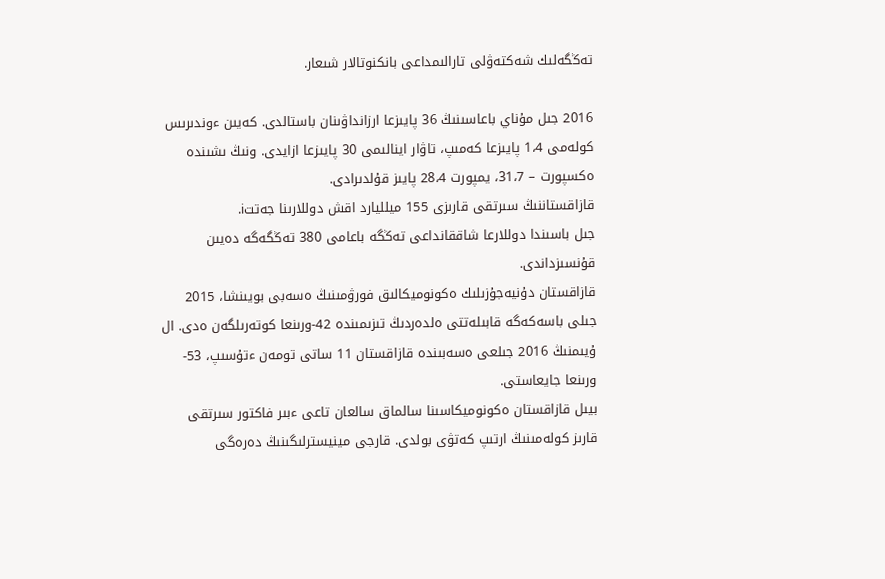تەڭگەلىك شەكتەۋلى تارالىمداعى بانكنوتالار شىعار.

2016 جىل مۇناي باعاسىنىڭ 36 پايىزعا ارزانداۋىنان باستالدى. كەيىن ءوندىرىس كولەمى 1،4 پايىزعا كەمىپ، تاۋار اينالىمى 30 پايىزعا ازايدى. ونىڭ ىشىندە ەكسپورت – 31،7، يمپورت 28،4 پايىز قۇلدىرادى.
قازاقستاننىڭ سىرتقى قارىزى 155 ميلليارد اقش دوللارىنا جەتتi.
جىل باسىندا دوللارعا شاققانداعى تەڭگە باعامى 380 تەڭگەگە دەيىن قۇنسىزداندى.
قازاقستان دۇنيەجۇزىلىك ەكونوميكالىق فورۋمىنىڭ ەسەبى بويىنشا، 2015 جىلى باسەكەگە قابىلەتتى ەلدەردىڭ تىزىمىندە 42-ورىنعا كوتەرىلگەن ەدى. ال ۇيىمنىڭ 2016 جىلعى ەسەبىندە قازاقستان 11 ساتى تومەن ءتۇسىپ، 53-ورىنعا جايعاستى.
بيىل قازاقستان ەكونوميكاسىنا سالماق سالعان تاعى ءبىر فاكتور سىرتقى قارىز كولەمىنىڭ ارتىپ كەتۋى بولدى. قارجى مينيسترلىگىنىڭ دەرەگى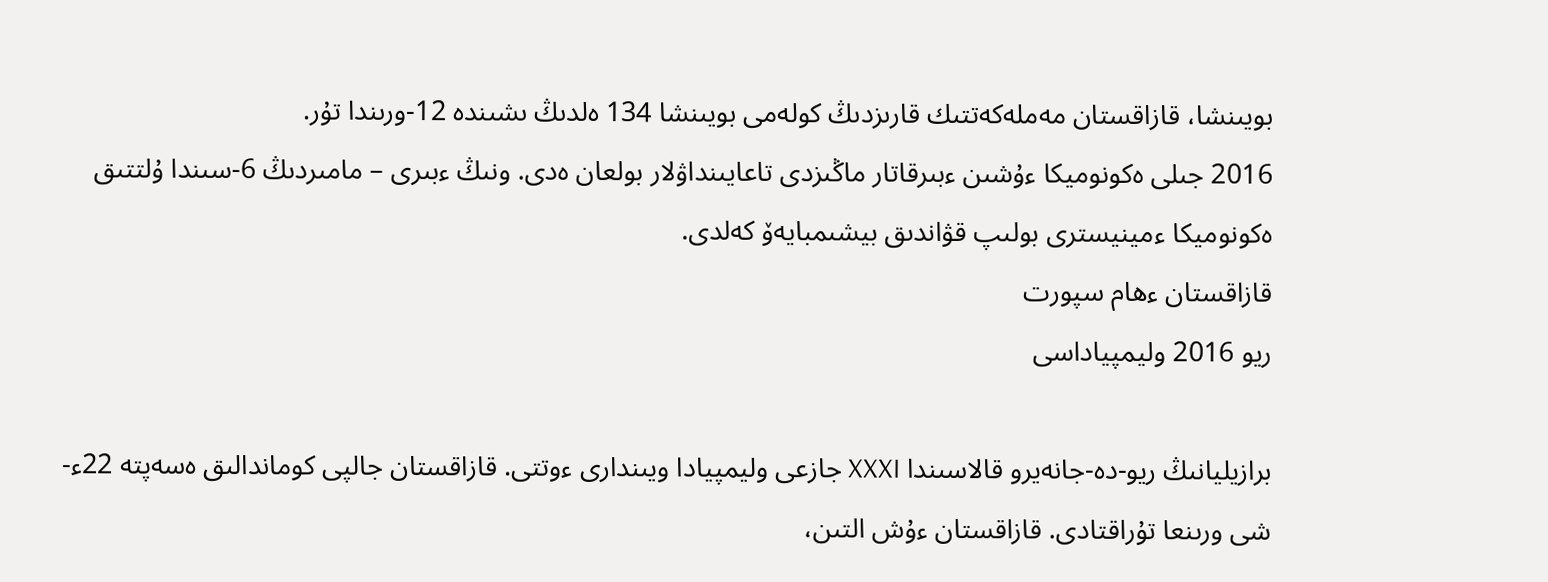بويىنشا، قازاقستان مەملەكەتتىك قارىزدىڭ كولەمى بويىنشا 134 ەلدىڭ ىشىندە 12-ورىندا تۇر.
2016 جىلى ەكونوميكا ءۇشىن ءبىرقاتار ماڭىزدى تاعايىنداۋلار بولعان ەدى. ونىڭ ءبىرى – مامىردىڭ 6-سىندا ۇلتتىق ەكونوميكا ءمينيسترى بولىپ قۋاندىق بيشىمبايەۆ كەلدى.
قازاقستان ءھام سپورت
ريو 2016 وليمپياداسى

برازيليانىڭ ريو-دە-جانەيرو قالاسىندا XXXI جازعى وليمپيادا ويىندارى ءوتتى. قازاقستان جالپى كوماندالىق ەسەپتە 22ء-شى ورىنعا تۇراقتادى. قازاقستان ءۇش التىن،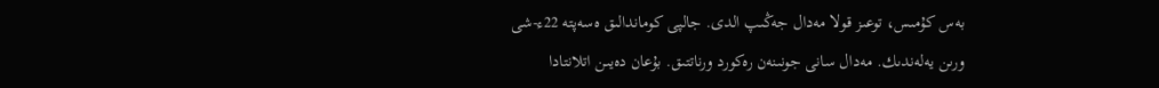بەس كۇمىس، توعىز قولا مەدال جەڭىپ الدى. جالپى كوماندالىق ەسەپتە 22ء-شى ورىن يەلەندىك. مەدال سانى جونىنەن رەكورد ورناتتىق. بۇعان دەيىن اتلانتادا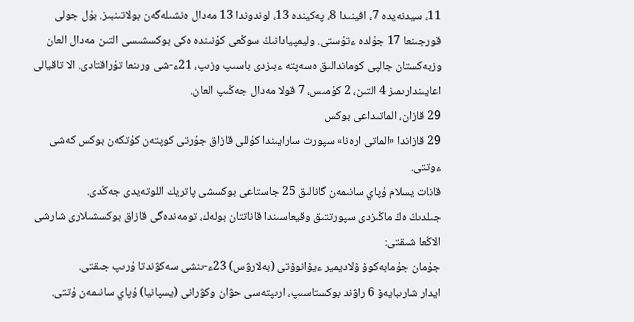11، سيدنەيدە 7، افينىدا 8، پەكيندە 13، لوندوندا 13 مەدال ەنشىلەگەن بولاتىنبىز. بۇل جولى قورجىنعا 17 جۇلدە ءتۇستى. وليمپيادانىڭ سوڭعى كۇنىندە ەكى بوكسشىسى التىن مەدال العان وزبەكستان جالپى كوماندالىق ەسەپتە ءبىزدى باسىپ وزىپ، 21ء-شى ورىنعا تۇراقتادى. الا تاقيالى اعايىندارىمىز 4 التىن، 2 كۇمىس، 7 قولا مەدال جەڭىپ العان.
29 قازان، الماتىداعى بوكس
29 قازاندا «الماتى ارەنا» سپورت سارايىندا كۇللى قازاق جۇرتى كوپتەن كۇتكەن بوكس كەشى ءوتتى.
قانات يسلام ۇپاي سانىمەن گانالىق 25 جاستاعى بوكسشى پاتريك اللوتەيدى جەڭدى.
جىلدىڭ ەڭ ماڭىزدى سپورتتىق وقيعاسىندا قاناتتان بولەك، تومەندەگى قازاق بوكسشىلارى شارشى الاڭعا شىقتى:
جۇمان جۇمابەكوۆ ۆلاديمير ءيۆانوۆتى (بەلارۋس) 23ء-ىنشى سەكۋندتا ۇرىپ جىقتى.
ايدار شارىبايەۆ 6 راۋند بوكستاسىپ، ارىپتەسى حۋان وكۋرانى (يسپانيا) ۇپاي سانىمەن ۇتتى.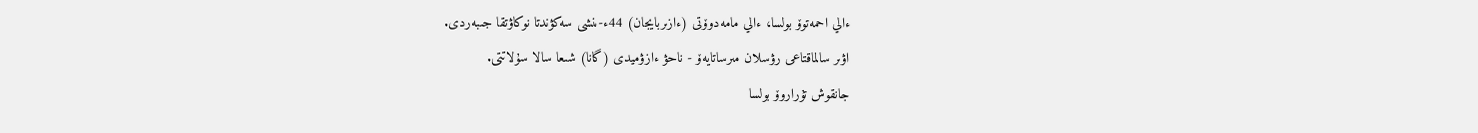ءالي احمەتوۆ بولسا، ءالي مامەدوۆتى (ءازىربايجان) 44ء-ىنشى سەكۋندتا نوكاۋتقا جىبەردى.
اۋىر سالماقتاعى رۋسلان مىرساتايەۆ - ناحۋ ءازۋميدى (گانا) شىعا سالا سۇلاتتى.
جانقوش تۇراروۆ بولسا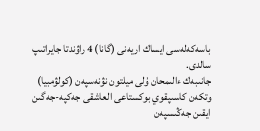باسەكەلەسى ايساك اريەنى (گانا) 4 راۋندتا جايراتىپ سالدى.
جانىبەك ءالىمحان ۇلى ميلتون نۋنەسپەن (كولۋمبيا) وتكەن كاسىپقوي بوكستاعى العاشقى جەكپە-جەگىن ايقىن جەڭىسپەن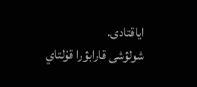اياقتادى.
شولۋشى قارابۋرا قۇلتاي